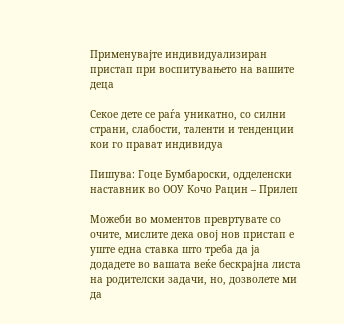Применувајте индивидуализиран пристап при воспитувањето на вашите деца

Секое дете се раѓа уникатно, со силни страни, слабости, таленти и тенденции кои го прават индивидуа

Пишува: Гоце Бумбароски, одделенски наставник во ООУ Кочо Рацин – Прилеп

Можеби во моментов превртувате со очите, мислите дека овој нов пристап е уште една ставка што треба да ја додадете во вашата веќе бескрајна листа на родителски задачи, но, дозволете ми да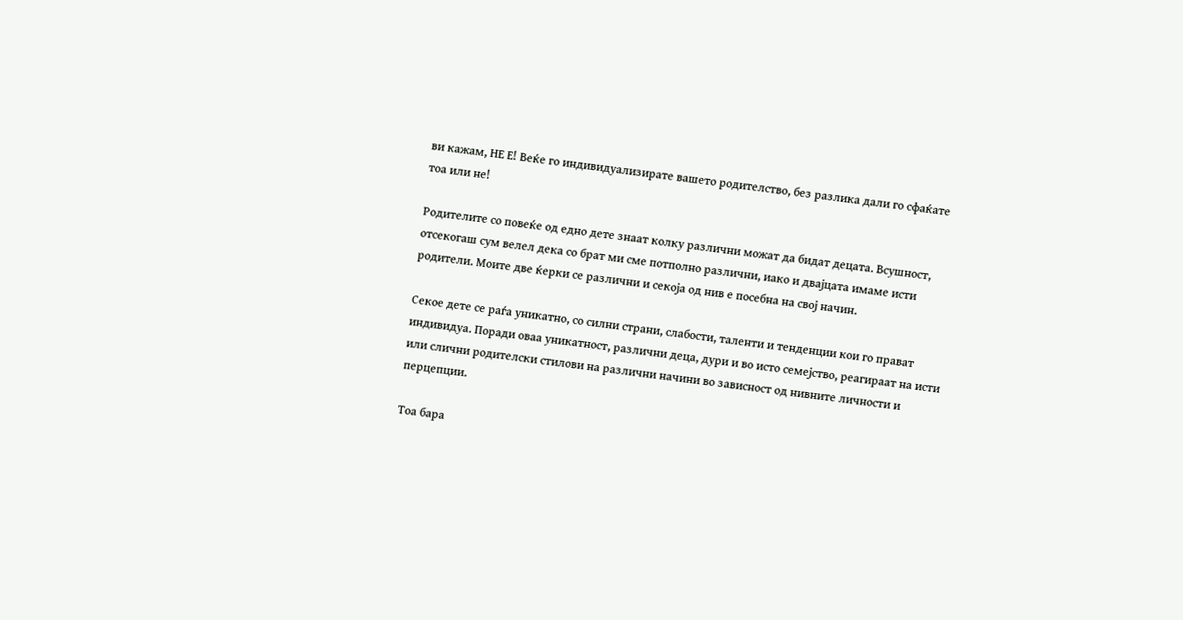ви кажам, НЕ Е! Веќе го индивидуализирате вашето родителство, без разлика дали го сфаќате тоа или не!

Родителите со повеќе од едно дете знаат колку различни можат да бидат децата. Всушност, отсекогаш сум велел дека со брат ми сме потполно различни, иако и двајцата имаме исти родители. Моите две ќерки се различни и секоја од нив е посебна на свој начин.

Секое дете се раѓа уникатно, со силни страни, слабости, таленти и тенденции кои го прават индивидуа. Поради оваа уникатност, различни деца, дури и во исто семејство, реагираат на исти или слични родителски стилови на различни начини во зависност од нивните личности и перцепции.

Тоа бара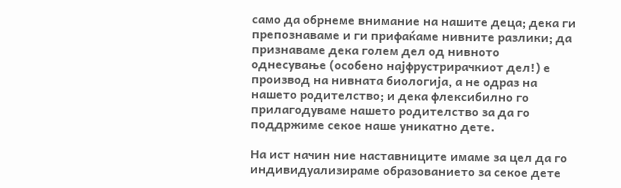само да обрнеме внимание на нашите деца; дека ги препознаваме и ги прифаќаме нивните разлики; да признаваме дека голем дел од нивното однесување (особено најфрустрирачкиот дел!) е производ на нивната биологија, а не одраз на нашето родителство; и дека флексибилно го прилагодуваме нашето родителство за да го поддржиме секое наше уникатно дете.

На ист начин ние наставниците имаме за цел да го индивидуализираме образованието за секое дете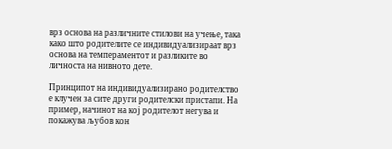врз основа на различните стилови на учење, така како што родителите се индивидуализираат врз основа на темпераментот и разликите во личноста на нивното дете.

Принципот на индивидуализирано родителство е клучен за сите други родителски пристапи. На пример, начинот на кој родителот негува и покажува љубов кон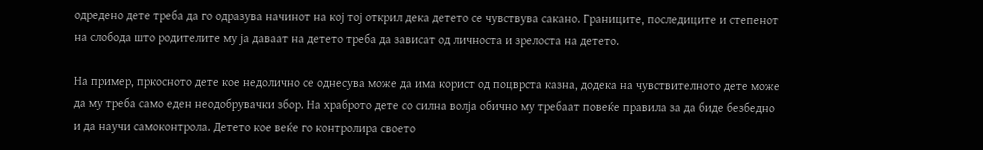одредено дете треба да го одразува начинот на кој тој открил дека детето се чувствува сакано. Границите, последиците и степенот на слобода што родителите му ја даваат на детето треба да зависат од личноста и зрелоста на детето.

На пример, пркосното дете кое недолично се однесува може да има корист од поцврста казна, додека на чувствителното дете може да му треба само еден неодобрувачки збор. На храброто дете со силна волја обично му требаат повеќе правила за да биде безбедно и да научи самоконтрола. Детето кое веќе го контролира своето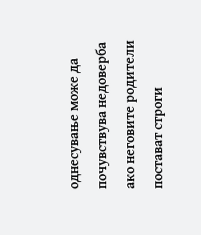однесување може да почувствува недоверба ако неговите родители постават строги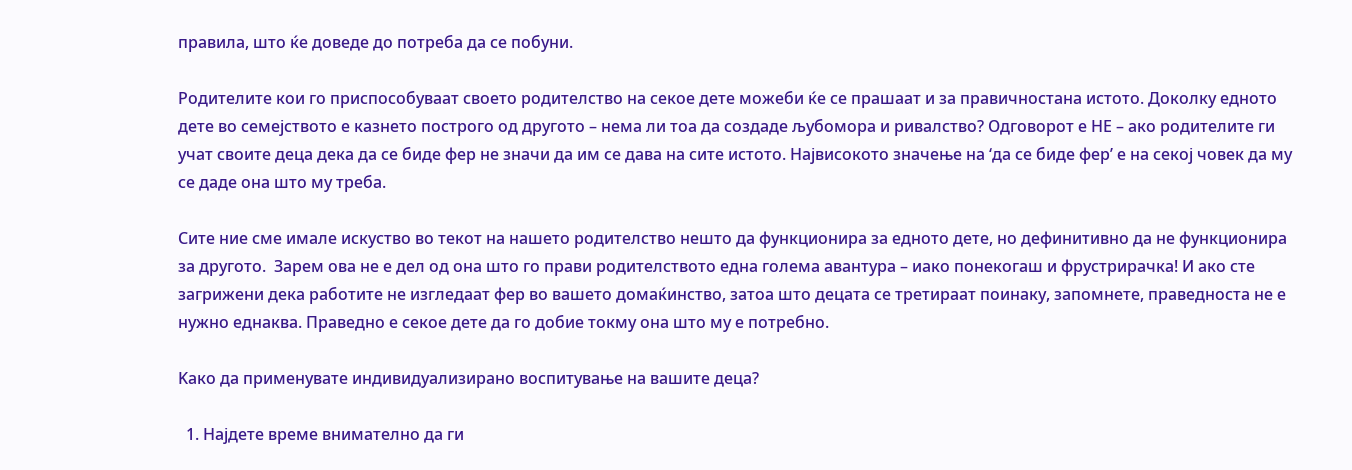правила, што ќе доведе до потреба да се побуни.

Родителите кои го приспособуваат своето родителство на секое дете можеби ќе се прашаат и за правичностана истото. Доколку едното дете во семејството е казнето построго од другото – нема ли тоа да создаде љубомора и ривалство? Одговорот е НЕ – ако родителите ги учат своите деца дека да се биде фер не значи да им се дава на сите истото. Највисокото значење на ‘да се биде фер’ е на секој човек да му се даде она што му треба.

Сите ние сме имале искуство во текот на нашето родителство нешто да функционира за едното дете, но дефинитивно да не функционира за другото.  Зарем ова не е дел од она што го прави родителството една голема авантура – иако понекогаш и фрустрирачка! И ако сте загрижени дека работите не изгледаат фер во вашето домаќинство, затоа што децата се третираат поинаку, запомнете, праведноста не е нужно еднаква. Праведно е секое дете да го добие токму она што му е потребно.

Kако да применувате индивидуализирано воспитување на вашите деца?

  1. Најдете време внимателно да ги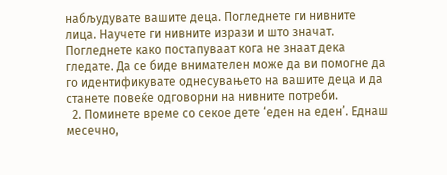набљудувате вашите деца. Погледнете ги нивните лица. Научете ги нивните изрази и што значат. Погледнете како постапуваат кога не знаат дека гледате. Да се биде внимателен може да ви помогне да гo идентификувате однесувањето на вашите деца и да станете повеќе одговорни на нивните потреби.
  2. Поминете време со секое дете ‘еден на еден’. Еднаш месечно,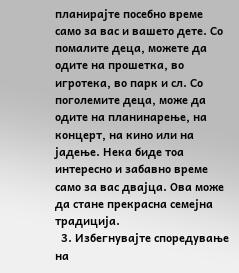планирајте посебно време само за вас и вашето дете. Со помалите деца, можете да одите на прошетка, во игротека, во парк и сл. Со поголемите деца, може да одите на планинарење, на концерт, на кино или на јадење. Нека биде тоа интересно и забавно време само за вас двајца. Ова може да стане прекрасна семејна традиција.
  3. Избегнувајте споредување на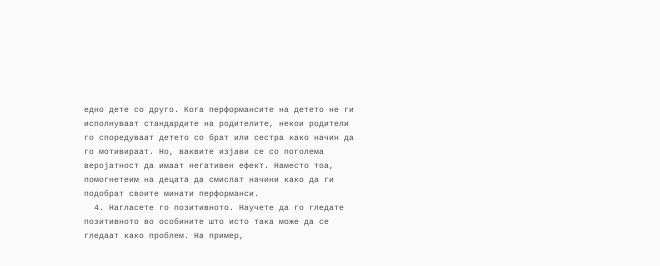едно дете со друго. Кога перформансите на детето не ги исполнуваат стандардите на родителите, некои родители го споредуваат детето со брат или сестра како начин да го мотивираат. Но, ваквите изјави се со поголема веројатност да имаат негативен ефект. Наместо тоа, помогнетеим на децата да смислат начини како да ги подобрат своите минати перформанси.
  4. Нагласете го позитивното. Научете да го гледате позитивното во особините што исто така може да се гледаат како проблем. На пример,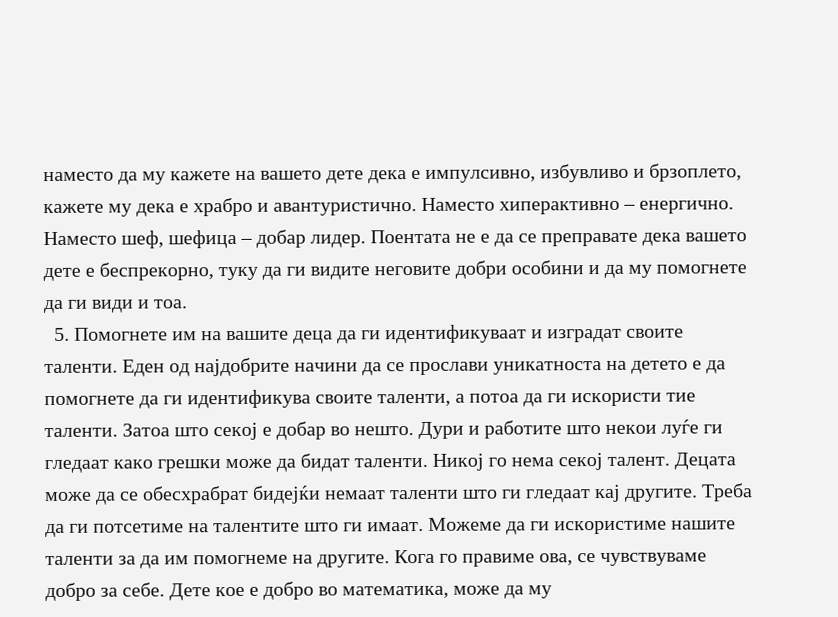наместо да му кажете на вашето дете дека е импулсивно, избувливо и брзоплето, кажете му дека е храбро и авантуристично. Наместо хиперактивно – енергично. Наместо шеф, шефица – добар лидер. Поентата не е да се преправате дека вашето дете е беспрекорно, туку да ги видите неговите добри особини и да му помогнете да ги види и тоа.
  5. Помогнете им на вашите деца да ги идентификуваат и изградат своите таленти. Еден од најдобрите начини да се прослави уникатноста на детето е да помогнете да ги идентификува своите таленти, а потоа да ги искористи тие таленти. Затоа што секој е добар во нешто. Дури и работите што некои луѓе ги гледаат како грешки може да бидат таленти. Никој го нема секој талент. Децата може да се обесхрабрат бидејќи немаат таленти што ги гледаат кај другите. Треба да ги потсетиме на талентите што ги имаат. Можеме да ги искористиме нашите таленти за да им помогнеме на другите. Кога го правиме ова, се чувствуваме добро за себе. Дете кое е добро во математика, може да му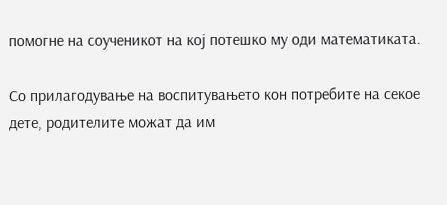помогне на соученикот на кој потешко му оди математиката.

Со прилагодување на воспитувањето кон потребите на секое дете, родителите можат да им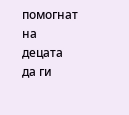помогнат на децата да ги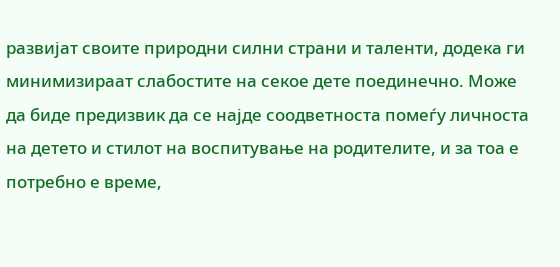развијат своите природни силни страни и таленти, додека ги минимизираат слабостите на секое дете поединечно. Може да биде предизвик да се најде соодветноста помеѓу личноста на детето и стилот на воспитување на родителите, и за тоа е потребно е време,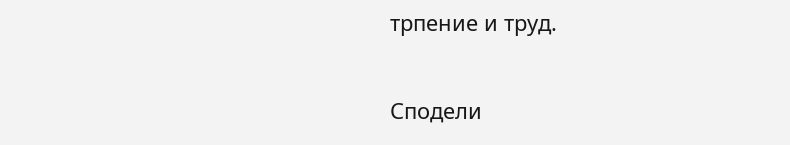трпение и труд.

Сподели